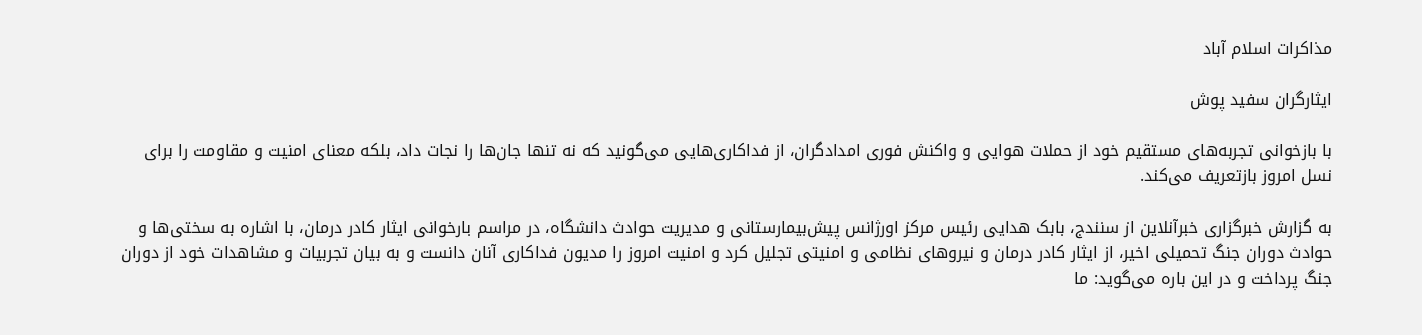مذاكرات اسلام آباد

ایثارگران سفید پوش

با بازخوانی تجربه‌های مستقیم خود از حملات هوایی و واکنش فوری امدادگران، از فداکاری‌هایی می‌گونید که نه تنها جان‌ها را نجات داد، بلکه معنای امنیت و مقاومت را برای نسل امروز بازتعریف می‌کند.

به گزارش خبرگزاری خبرآنلاین از سنندج، بابک هدایی رئیس مرکز اورژانس پیش‌بیمارستانی و مدیریت حوادث دانشگاه، در مراسم بارخوانی ایثار کادر درمان، با اشاره به سختی‌ها و حوادث دوران جنگ تحمیلی اخیر، از ایثار کادر درمان و نیروهای نظامی و امنیتی تجلیل کرد و امنیت امروز را مدیون فداکاری آنان دانست و به بیان تجربیات و مشاهدات خود از دوران جنگ پرداخت و در این باره می‌گوید: ما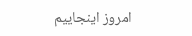امروز اینجاییم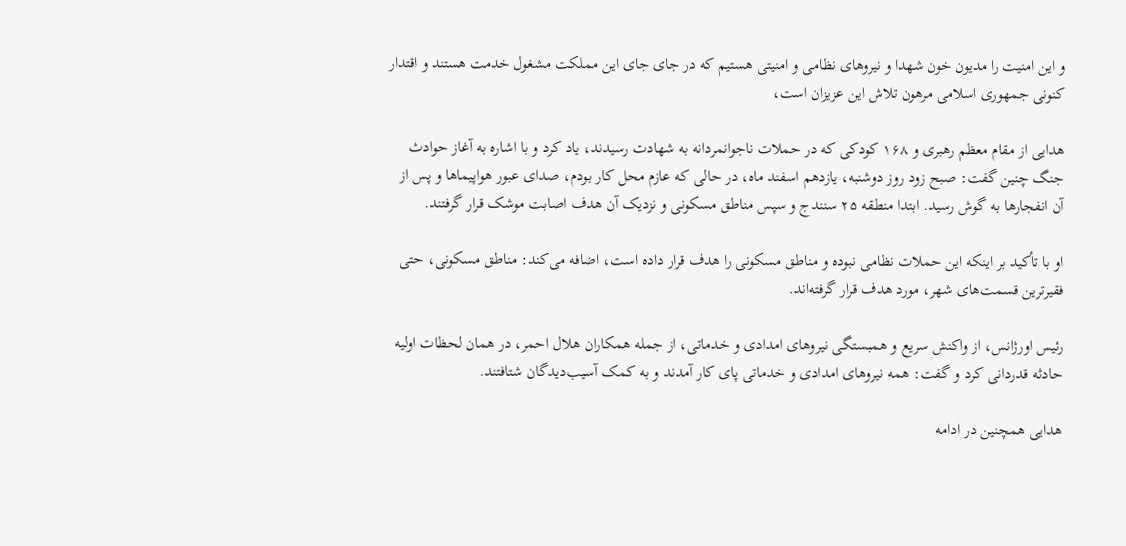و این امنیت را مدیون خون شهدا و نیروهای نظامی و امنیتی هستیم که در جای جای این مملکت مشغول خدمت هستند و اقتدار کنونی جمهوری اسلامی مرهون تلاش این عزیزان است،

هدایی از مقام معظم رهبری و ۱۶۸ کودکی که در حملات ناجوانمردانه به شهادت رسیدند، یاد کرد و با اشاره به آغاز حوادث جنگ چنین گفت: صبح زود روز دوشنبه، یازدهم اسفند ماه، در حالی که عازم محل کار بودم، صدای عبور هواپیماها و پس از آن انفجارها به گوش رسید. ابتدا منطقه ۲۵ سنندج و سپس مناطق مسکونی و نزدیک آن هدف اصابت موشک قرار گرفتند.

او با تأکید بر اینکه این حملات نظامی نبوده و مناطق مسکونی را هدف قرار داده است، اضافه می‌کند: مناطق مسکونی، حتی فقیرترین قسمت‌های شهر، مورد هدف قرار گرفته‌اند.

رئیس اورژانس، از واکنش سریع و همبستگی نیروهای امدادی و خدماتی، از جمله همکاران هلال احمر، در همان لحظات اولیه حادثه قدردانی کرد و گفت: همه نیروهای امدادی و خدماتی پای کار آمدند و به کمک آسیب‌دیدگان شتافتند.

هدایی همچنین در ادامه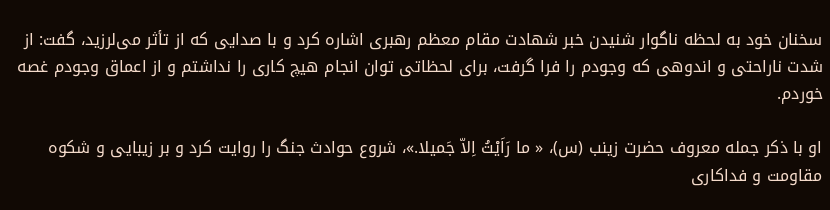سخنان خود به لحظه ناگوار شنیدن خبر شهادت مقام معظم رهبری اشاره کرد و با صدایی که از تأثر می‌لرزید، گفت: از شدت ناراحتی و اندوهی که وجودم را فرا گرفت، برای لحظاتی توان انجام هیچ کاری را نداشتم و از اعماق وجودم غصه خوردم.

او با ذکر جمله معروف حضرت زینب (س)، « ما رَاَیْتُ اِلاّ جَمیلا.»، شروع حوادث جنگ را روایت کرد و بر زیبایی و شکوه مقاومت و فداکاری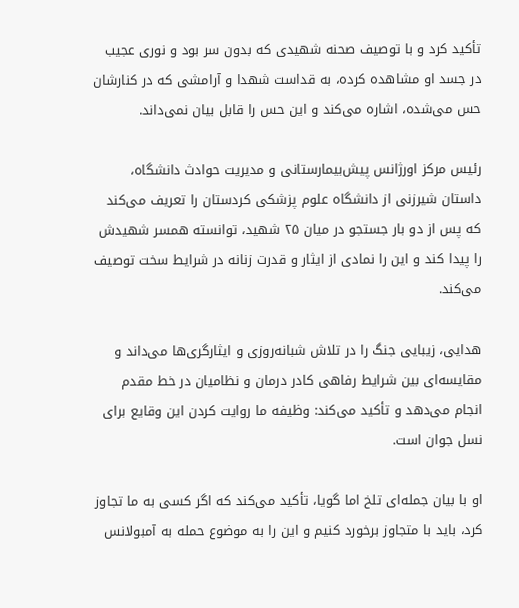تأکید کرد و با توصیف صحنه شهیدی که بدون سر بود و نوری عجیب در جسد او مشاهده کرده، به قداست شهدا و آرامشی که در کنارشان حس می‌شده، اشاره می‌کند و این حس را قابل بیان نمی‌داند.

رئیس مرکز اورژانس پیش‌بیمارستانی و مدیریت حوادث دانشگاه، داستان شیرزنی از دانشگاه علوم پزشکی کردستان را تعریف می‌کند که پس از دو بار جستجو در میان ۲۵ شهید، توانسته همسر شهیدش را پیدا کند و این را نمادی از ایثار و قدرت زنانه در شرایط سخت توصیف می‌کند.

هدایی، زیبایی جنگ را در تلاش شبانه‌روزی و ایثارگری‌ها می‌داند و مقایسه‌ای بین شرایط رفاهی کادر درمان و نظامیان در خط مقدم انجام می‌دهد و تأکید می‌کند: وظیفه ما روایت کردن این وقایع برای نسل جوان است.

او با بیان جمله‌ای تلخ اما گویا، تأکید می‌کند که اگر کسی به ما تجاوز کرد، باید با متجاوز برخورد کنیم و این را به موضوع حمله به آمبولانس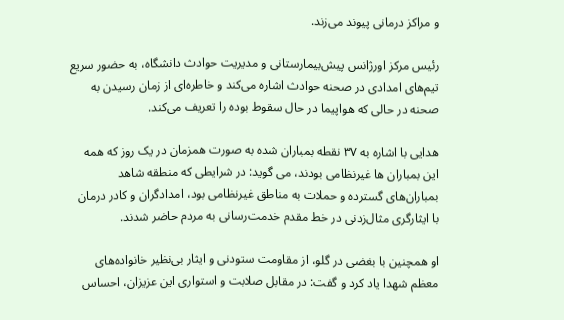و مراکز درمانی پیوند می‌زند.

رئیس مرکز اورژانس پیش‌بیمارستانی و مدیریت حوادث دانشگاه، به حضور سریع تیم‌های امدادی در صحنه حوادث اشاره می‌کند و خاطره‌ای از زمان رسیدن به صحنه در حالی که هواپیما در حال سقوط بوده را تعریف می‌کند.

هدایی با اشاره به ۳۷ نقطه بمباران شده به صورت همزمان در یک روز که همه‌ این بمباران ها غیرنظامی بودند، می گوید: در شرایطی که منطقه شاهد بمباران‌های گسترده و حملات به مناطق غیرنظامی بود، امدادگران و کادر درمان با ایثارگری مثال‌زدنی در خط مقدم خدمت‌رسانی به مردم حاضر شدند.

او همچنین با بغضی در گلو، از مقاومت ستودنی و ایثار بی‌نظیر خانواده‌های معظم شهدا یاد کرد و گفت: در مقابل صلابت و استواری این عزیزان، احساس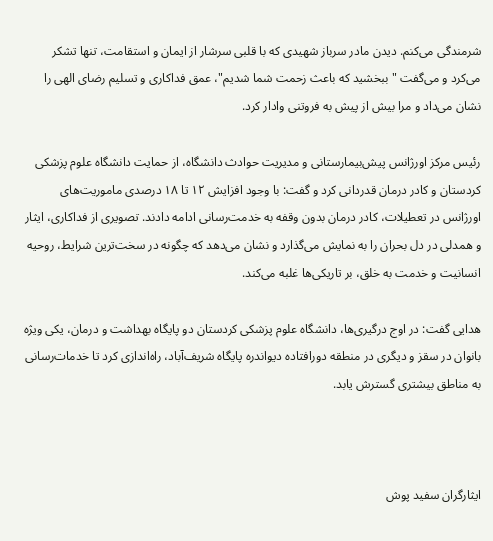شرمندگی می‌کنم. دیدن مادر سرباز شهیدی که با قلبی سرشار از ایمان و استقامت، تنها تشکر می‌کرد و می‌گفت "ببخشید که باعث زحمت شما شدیم"، عمق فداکاری و تسلیم رضای الهی را نشان می‌داد و مرا بیش از پیش به فروتنی وادار کرد.

رئیس مرکز اورژانس پیش‌بیمارستانی و مدیریت حوادث دانشگاه، از حمایت دانشگاه علوم پزشکی کردستان و کادر درمان قدردانی کرد و گفت: با وجود افزایش ۱۲ تا ۱۸ درصدی ماموریت‌های اورژانس در تعطیلات، کادر درمان بدون وقفه به خدمت‌رسانی ادامه دادند. تصویری از فداکاری، ایثار و همدلی در دل بحران را به نمایش می‌گذارد و نشان می‌دهد که چگونه در سخت‌ترین شرایط، روحیه انسانیت و خدمت به خلق، بر تاریکی‌ها غلبه می‌کند.

هدایی گفت: در اوج درگیری‌ها، دانشگاه علوم پزشکی کردستان دو پایگاه بهداشت و درمان، یکی ویژه بانوان در سقز و دیگری در منطقه دورافتاده دیواندره پایگاه شریف‌آباد، راه‌اندازی کرد تا خدمات‌رسانی به مناطق بیشتری گسترش یابد.



ایثارگران سفید پوش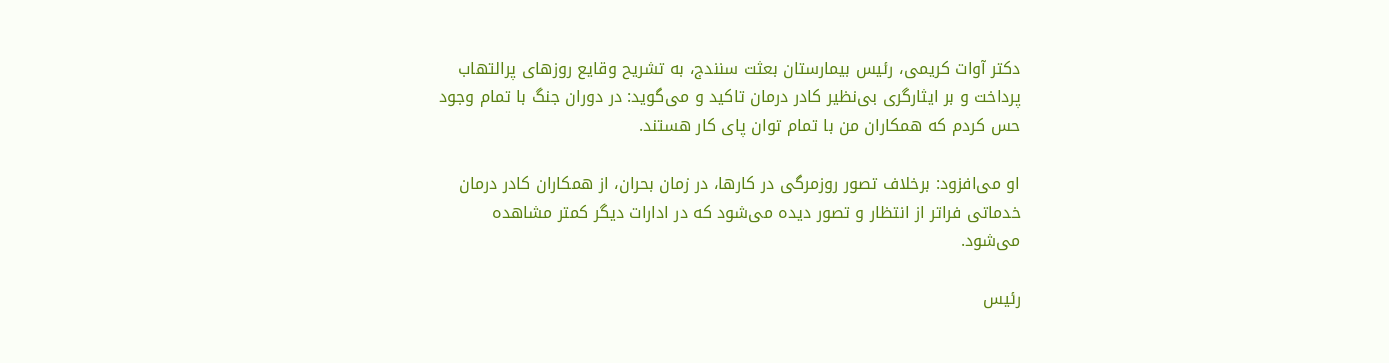دکتر آوات کریمی، رئیس بیمارستان بعثت سنندج، به تشریح وقایع روزهای پرالتهاب پرداخت و بر ایثارگری بی‌نظیر کادر درمان تاکید و می‌گوید: در دوران جنگ با تمام وجود حس کردم که همکاران من با تمام توان پای کار هستند.

او می‌افزود: برخلاف تصور روزمرگی در کارها، در زمان بحران، از همکاران کادر درمان خدماتی فراتر از انتظار و تصور دیده می‌شود که در ادارات دیگر کمتر مشاهده می‌شود.

رئیس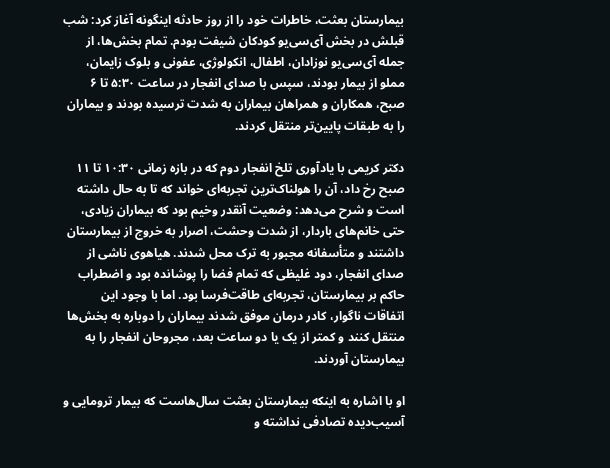بیمارستان بعثت، خاطرات خود را از روز حادثه اینگونه آغاز کرد: شب قبلش در بخش آی‌سی‌یو کودکان شیفت بودم. تمام بخش‌ها، از جمله آی‌سی‌یو نوزادان، اطفال، انکولوژی، عفونی و بلوک زایمان، مملو از بیمار بودند، سپس با صدای انفجار در ساعت ۵:۳۰ تا ۶ صبح، همکاران و همراهان بیماران به شدت ترسیده بودند و بیماران را به طبقات پایین‌تر منتقل کردند.

دکتر کریمی با یادآوری تلخ انفجار دوم که در بازه زمانی ۱۰:۳۰ تا ۱۱ صبح رخ داد، آن را هولناک‌ترین تجربه‌ای خواند که تا به حال داشته است و شرح می‌دهد: وضعیت آنقدر وخیم بود که بیماران زیادی، حتی خانم‌های باردار، از شدت وحشت، اصرار به خروج از بیمارستان داشتند و متأسفانه مجبور به ترک محل شدند. هیاهوی ناشی از صدای انفجار، دود غلیظی که تمام فضا را پوشانده بود و اضطراب حاکم بر بیمارستان، تجربه‌ای طاقت‌فرسا بود. اما با وجود این اتفاقات ناگوار، کادر درمان موفق شدند بیماران را دوباره به بخش‌ها منتقل کنند و کمتر از یک یا دو ساعت بعد، مجروحان انفجار را به بیمارستان آوردند.

او با اشاره به اینکه بیمارستان بعثت سال‌هاست که بیمار ترومایی و آسیب‌دیده تصادفی نداشته و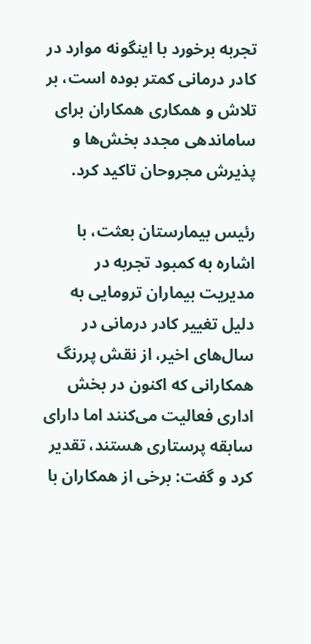تجربه برخورد با اینگونه موارد در کادر درمانی کمتر بوده است، بر تلاش و همکاری همکاران برای ساماندهی مجدد بخش‌ها و پذیرش مجروحان تاکید کرد.

رئیس بیمارستان بعثت، با اشاره به کمبود تجربه در مدیریت بیماران ترومایی به دلیل تغییر کادر درمانی در سال‌های اخیر، از نقش پررنگ همکارانی که اکنون در بخش اداری فعالیت می‌کنند اما دارای سابقه پرستاری هستند، تقدیر کرد و گفت: برخی از همکاران با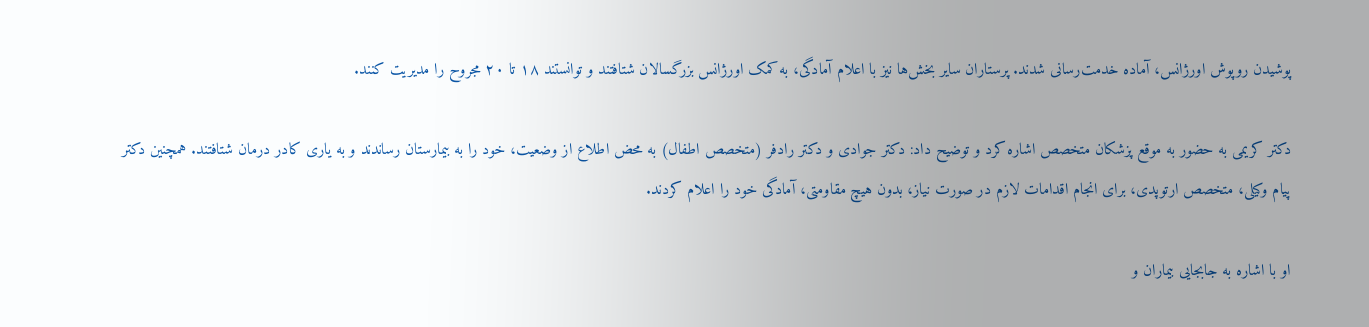پوشیدن روپوش اورژانس، آماده خدمت‌رسانی شدند. پرستاران سایر بخش‌ها نیز با اعلام آمادگی، به کمک اورژانس بزرگسالان شتافتند و توانستند ۱۸ تا ۲۰ مجروح را مدیریت کنند.

دکتر کریمی به حضور به موقع پزشکان متخصص اشاره کرد و توضیح داد: دکتر جوادی و دکتر رادفر (متخصص اطفال) به محض اطلاع از وضعیت، خود را به بیمارستان رساندند و به یاری کادر درمان شتافتند. همچنین دکتر پیام وکیلی، متخصص ارتوپدی، برای انجام اقدامات لازم در صورت نیاز، بدون هیچ مقاومتی، آمادگی خود را اعلام کردند.

او با اشاره به جابجایی بیماران و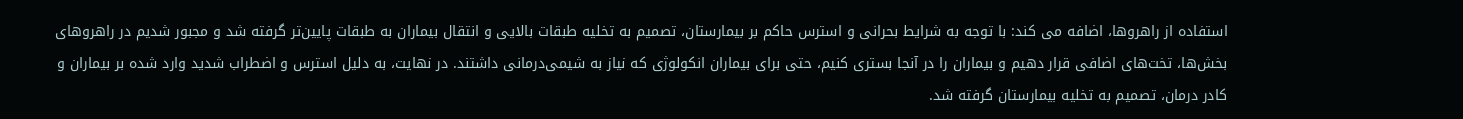استفاده از راهروها، اضافه می کند: با توجه به شرایط بحرانی و استرس حاکم بر بیمارستان، تصمیم به تخلیه طبقات بالایی و انتقال بیماران به طبقات پایین‌تر گرفته شد و مجبور شدیم در راهروهای بخش‌ها، تخت‌های اضافی قرار دهیم و بیماران را در آنجا بستری کنیم، حتی برای بیماران انکولوژی که نیاز به شیمی‌درمانی داشتند. در نهایت، به دلیل استرس و اضطراب شدید وارد شده بر بیماران و کادر درمان، تصمیم به تخلیه بیمارستان گرفته شد.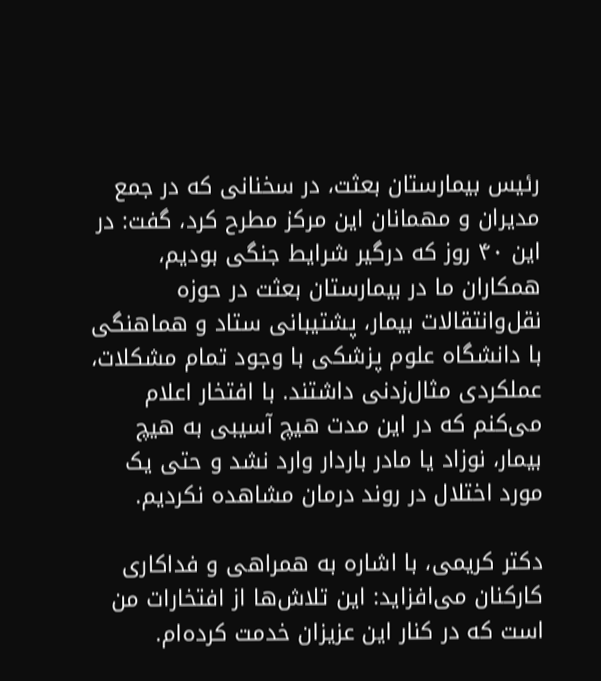رئیس بیمارستان بعثت، در سخنانی که در جمع مدیران و مهمانان این مرکز مطرح کرد، گفت: در این ۴۰ روز که درگیر شرایط جنگی بودیم، همکاران ما در بیمارستان بعثت در حوزه نقل‌وانتقالات بیمار، پشتیبانی ستاد و هماهنگی با دانشگاه علوم پزشکی با وجود تمام مشکلات، عملکردی مثال‌زدنی داشتند. با افتخار اعلام می‌کنم که در این مدت هیچ آسیبی به هیچ بیمار، نوزاد یا مادر باردار وارد نشد و حتی یک مورد اختلال در روند درمان مشاهده نکردیم.

دکتر کریمی، با اشاره به همراهی و فداکاری کارکنان می‌افزاید: این تلاش‌ها از افتخارات من است که در کنار این عزیزان خدمت کرده‌ام.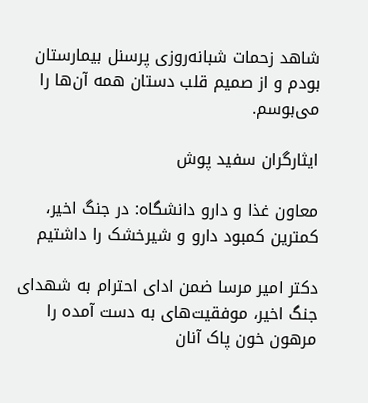شاهد زحمات شبانه‌روزی پرسنل بیمارستان بودم و از صمیم قلب دستان همه آن‌ها را می‌بوسم.

ایثارگران سفید پوش

معاون غذا و دارو دانشگاه: در جنگ اخیر، کمترین کمبود دارو و شیرخشک را داشتیم

دکتر امیر مرسا ضمن ادای احترام به شهدای جنگ اخیر، موفقیت‌های به دست آمده را مرهون خون پاک آنان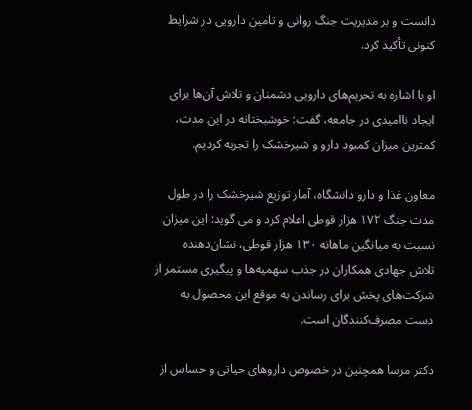دانست و بر مدیریت جنگ روانی و تامین دارویی در شرایط کنونی تأکید کرد.

او با اشاره به تحریم‌های دارویی دشمنان و تلاش آن‌ها برای ایجاد ناامیدی در جامعه، گفت: خوشبختانه در این مدت، کمترین میزان کمبود دارو و شیرخشک را تجربه کردیم.

معاون غذا و دارو دانشگاه، آمار توزیع شیرخشک را در طول مدت جنگ ۱۷۲ هزار قوطی اعلام کرد و می گوید: این میزان نسبت به میانگین ماهانه ۱۳۰ هزار قوطی، نشان‌دهنده تلاش جهادی همکاران در جذب سهمیه‌ها و پیگیری مستمر از شرکت‌های پخش برای رساندن به موقع این محصول به دست مصرف‌کنندگان است.

دکتر مرسا همچنین در خصوص داروهای حیاتی و حساس از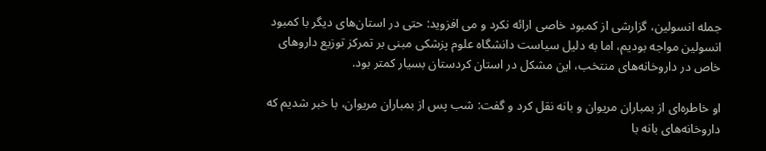جمله انسولین، گزارشی از کمبود خاصی ارائه نکرد و می افزوید: حتی در استان‌های دیگر با کمبود انسولین مواجه بودیم، اما به دلیل سیاست دانشگاه علوم پزشکی مبنی بر تمرکز توزیع داروهای خاص در داروخانه‌های منتخب، این مشکل در استان کردستان بسیار کمتر بود.

او خاطره‌ای از بمباران مریوان و بانه نقل کرد و گفت: شب پس از بمباران مریوان، با خبر شدیم که داروخانه‌های بانه با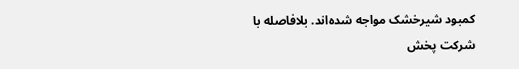کمبود شیرخشک مواجه شده‌اند. بلافاصله با شرکت پخش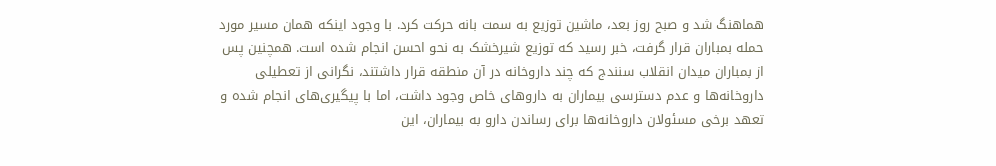هماهنگ شد و صبح روز بعد، ماشین توزیع به سمت بانه حرکت کرد. با وجود اینکه همان مسیر مورد حمله بمباران قرار گرفت، خبر رسید که توزیع شیرخشک به نحو احسن انجام شده است. همچنین پس از بمباران میدان انقلاب سنندج که چند داروخانه در آن منطقه قرار داشتند، نگرانی از تعطیلی داروخانه‌ها و عدم دسترسی بیماران به داروهای خاص وجود داشت، اما با پیگیری‌های انجام شده و تعهد برخی مسئولان داروخانه‌ها برای رساندن دارو به بیماران، این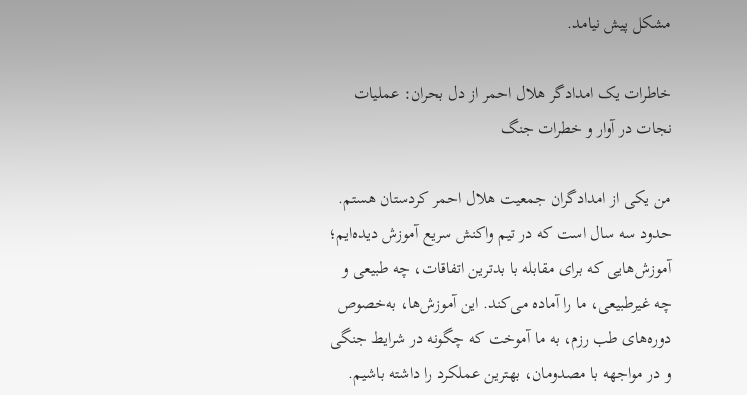مشکل پیش نیامد.

خاطرات یک امدادگر هلال احمر از دل بحران: عملیات نجات در آوار و خطرات جنگ

من یکی از امدادگران جمعیت هلال احمر کردستان هستم. حدود سه سال است که در تیم واکنش سریع آموزش دیده‌ایم؛ آموزش‌هایی که برای مقابله با بدترین اتفاقات، چه طبیعی و چه غیرطبیعی، ما را آماده می‌کند. این آموزش‌ها، به‌خصوص دوره‌های طب رزم، به ما آموخت که چگونه در شرایط جنگی و در مواجهه با مصدومان، بهترین عملکرد را داشته باشیم.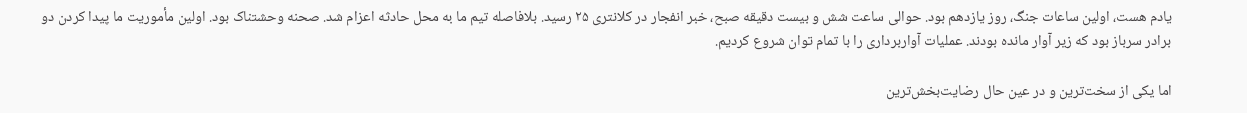یادم هست، اولین ساعات جنگ، روز یازدهم بود. حوالی ساعت شش و بیست دقیقه صبح، خبر انفجار در کلانتری ۲۵ رسید. بلافاصله تیم ما به محل حادثه اعزام شد. صحنه وحشتناک بود. اولین مأموریت ما پیدا کردن دو برادر سرباز بود که زیر آوار مانده بودند. عملیات آواربرداری را با تمام توان شروع کردیم.

اما یکی از سخت‌ترین و در عین حال رضایت‌بخش‌ترین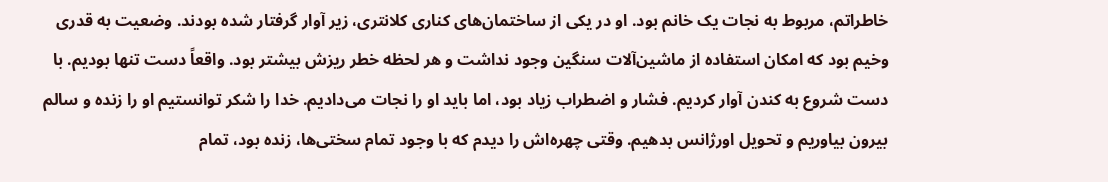خاطراتم، مربوط به نجات یک خانم بود. او در یکی از ساختمان‌های کناری کلانتری، زیر آوار گرفتار شده بودند. وضعیت به قدری وخیم بود که امکان استفاده از ماشین‌آلات سنگین وجود نداشت و هر لحظه خطر ریزش بیشتر بود. واقعاً دست تنها بودیم. با دست شروع به کندن آوار کردیم. فشار و اضطراب زیاد بود، اما باید او را نجات می‌دادیم. خدا را شکر توانستیم او را زنده و سالم بیرون بیاوریم و تحویل اورژانس بدهیم. وقتی چهره‌اش را دیدم که با وجود تمام سختی‌ها، زنده بود، تمام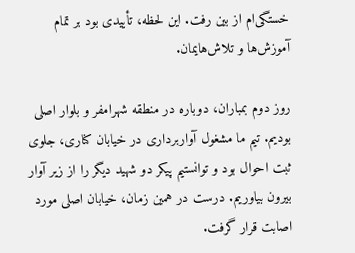خستگی‌ام از بین رفت. این لحظه، تأییدی بود بر تمام آموزش‌ها و تلاش‌هایمان.

روز دوم بمباران، دوباره در منطقه شهرامفر و بلوار اصلی بودیم. تیم ما مشغول آواربرداری در خیابان کناری، جلوی ثبت احوال بود و توانستیم پیکر دو شهید دیگر را از زیر آوار بیرون بیاوریم. درست در همین زمان، خیابان اصلی مورد اصابت قرار گرفت.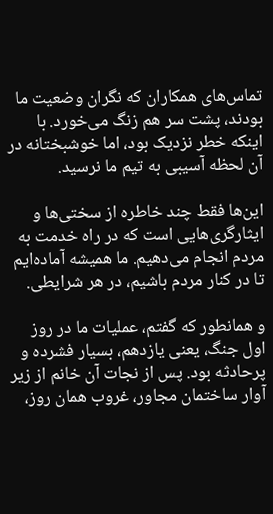تماس‌های همکاران که نگران وضعیت ما بودند، پشت سر هم زنگ می‌خورد. با اینکه خطر نزدیک بود، اما خوشبختانه در آن لحظه آسیبی به تیم ما نرسید.

این‌ها فقط چند خاطره از سختی‌ها و ایثارگری‌هایی است که در راه خدمت به مردم انجام می‌دهیم. ما همیشه آماده‌ایم تا در کنار مردم باشیم، در هر شرایطی.

و همانطور که گفتم، عملیات ما در روز اول جنگ، یعنی یازدهم، بسیار فشرده و پرحادثه بود. پس از نجات آن خانم از زیر آوار ساختمان مجاور، غروب همان روز،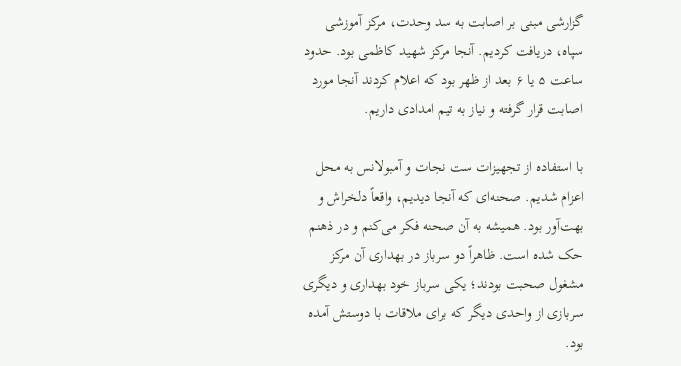گزارشی مبنی بر اصابت به سد وحدت، مرکز آموزشی سپاه، دریافت کردیم. آنجا مرکز شهید کاظمی بود. حدود ساعت ۵ یا ۶ بعد از ظهر بود که اعلام کردند آنجا مورد اصابت قرار گرفته و نیاز به تیم امدادی داریم.

با استفاده از تجهیزات ست نجات و آمبولانس به محل اعزام شدیم. صحنه‌ای که آنجا دیدیم، واقعاً دلخراش و بهت‌آور بود. همیشه به آن صحنه فکر می‌کنم و در ذهنم حک شده است. ظاهراً دو سرباز در بهداری آن مرکز مشغول صحبت بودند؛ یکی سرباز خود بهداری و دیگری سربازی از واحدی دیگر که برای ملاقات با دوستش آمده بود.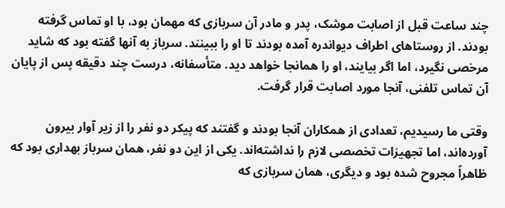چند ساعت قبل از اصابت موشک، پدر و مادر آن سربازی که مهمان بود، با او تماس گرفته بودند. از روستاهای اطراف دیواندره آمده بودند تا او را ببینند. سرباز به آنها گفته بود که شاید مرخصی نگیرد، اما اگر بیایند، او را همانجا خواهد دید. متأسفانه، درست چند دقیقه پس از پایان آن تماس تلفنی، آنجا مورد اصابت قرار گرفت.

وقتی ما رسیدیم، تعدادی از همکاران آنجا بودند و گفتند که پیکر دو نفر را از زیر آوار بیرون آورده‌اند، اما تجهیزات تخصصی لازم را نداشته‌اند. یکی از این دو نفر، همان سرباز بهداری بود که ظاهراً مجروح شده بود و دیگری، همان سربازی که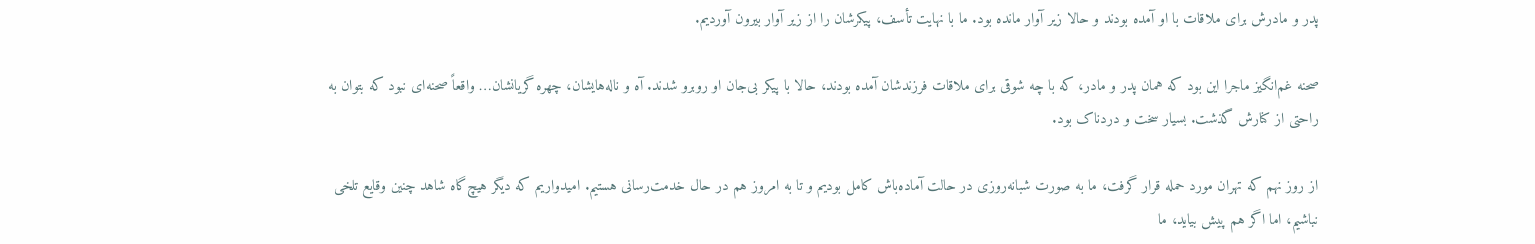پدر و مادرش برای ملاقات با او آمده بودند و حالا زیر آوار مانده بود. ما با نهایت تأسف، پیکرشان را از زیر آوار بیرون آوردیم.

صحنه غم‌انگیز ماجرا این بود که همان پدر و مادر، که با چه شوقی برای ملاقات فرزندشان آمده بودند، حالا با پیکر بی‌جان او روبرو شدند. آه و ناله‌هایشان، چهره گریانشان… واقعاً صحنه‌ای نبود که بتوان به راحتی از کنارش گذشت. بسیار سخت و دردناک بود.

از روز نهم که تهران مورد حمله قرار گرفت، ما به صورت شبانه‌روزی در حالت آماده‌باش کامل بودیم و تا به امروز هم در حال خدمت‌رسانی هستیم. امیدواریم که دیگر هیچ‌گاه شاهد چنین وقایع تلخی نباشیم، اما اگر هم پیش بیاید، ما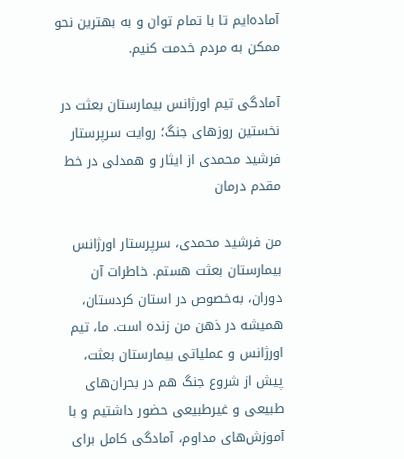آماده‌ایم تا با تمام توان و به بهترین نحو ممکن به مردم خدمت کنیم.

آمادگی تیم اورژانس بیمارستان بعثت در نخستین روزهای جنگ؛ روایت سرپرستار فرشید محمدی از ایثار و همدلی در خط مقدم درمان

من فرشید محمدی، سرپرستار اورژانس بیمارستان بعثت هستم. خاطرات آن دوران، به‌خصوص در استان کردستان، همیشه در ذهن من زنده است. ما، تیم اورژانس و عملیاتی بیمارستان بعثت، پیش از شروع جنگ هم در بحران‌های طبیعی و غیرطبیعی حضور داشتیم و با آموزش‌های مداوم، آمادگی کامل برای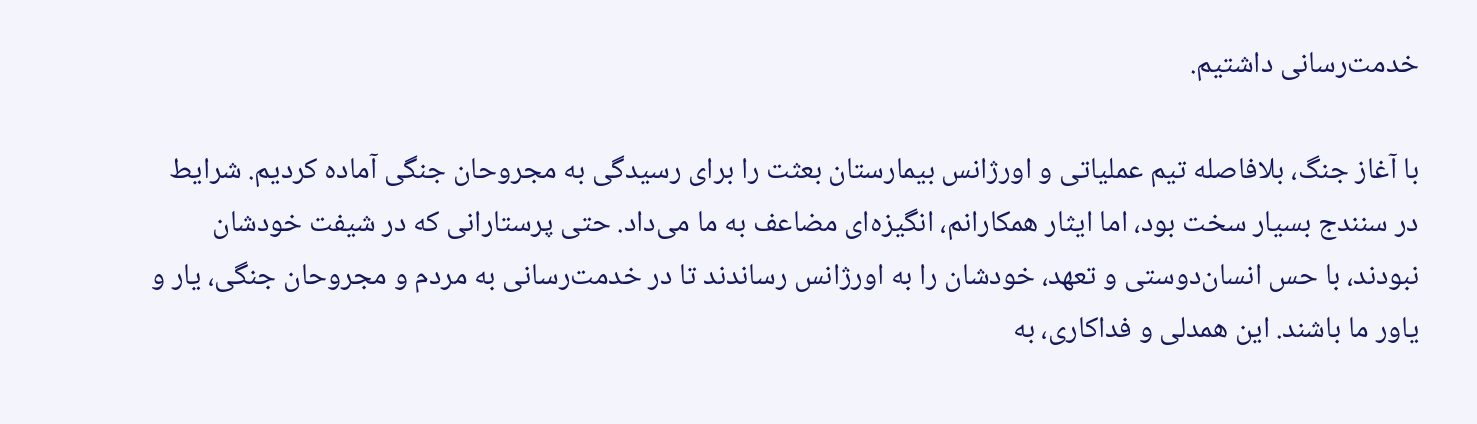خدمت‌رسانی داشتیم.

با آغاز جنگ، بلافاصله تیم عملیاتی و اورژانس بیمارستان بعثت را برای رسیدگی به مجروحان جنگی آماده کردیم. شرایط در سنندج بسیار سخت بود، اما ایثار همکارانم، انگیزه‌ای مضاعف به ما می‌داد. حتی پرستارانی که در شیفت خودشان نبودند، با حس انسان‌دوستی و تعهد، خودشان را به اورژانس رساندند تا در خدمت‌رسانی به مردم و مجروحان جنگی، یار و یاور ما باشند. این همدلی و فداکاری، به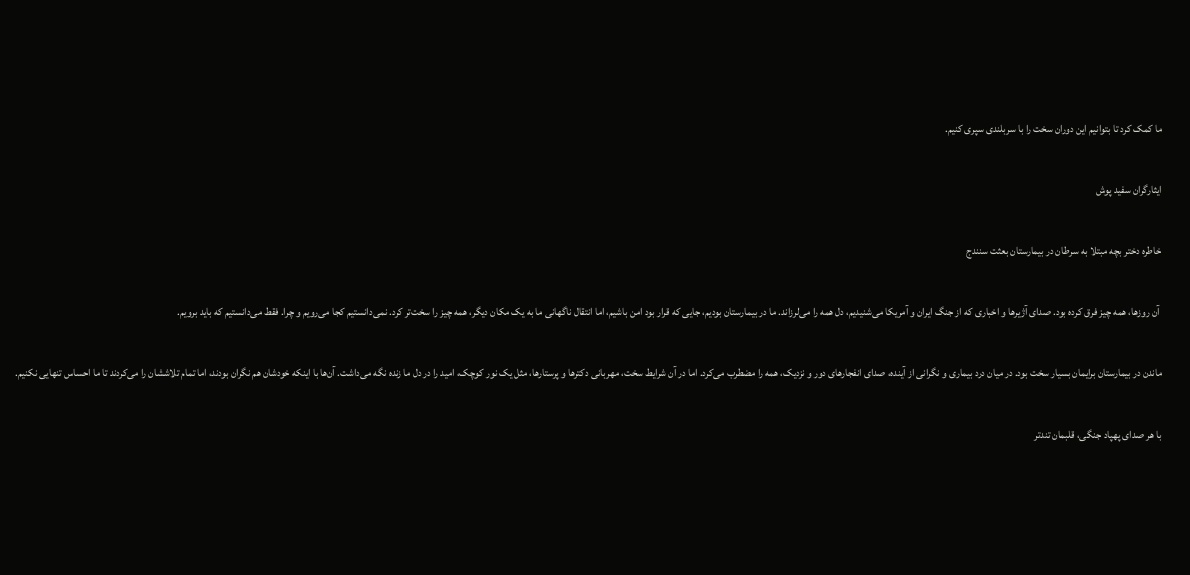ما کمک کرد تا بتوانیم این دوران سخت را با سربلندی سپری کنیم.

ایثارگران سفید پوش

خاطره دختر بچه مبتلا به سرطان در بیمارستان بعثت سنندج

 آن روزها، همه چیز فرق کرده بود. صدای آژیرها و اخباری که از جنگ ایران و آمریکا می‌شنیدیم، دل همه را می‌لرزاند. ما در بیمارستان بودیم، جایی که قرار بود امن باشیم، اما انتقال ناگهانی ما به یک مکان دیگر، همه چیز را سخت‌تر کرد. نمی‌دانستیم کجا می‌رویم و چرا. فقط می‌دانستیم که باید برویم.

ماندن در بیمارستان برایمان بسیار سخت بود. در میان درد بیماری و نگرانی از آینده، صدای انفجارهای دور و نزدیک، همه را مضطرب می‌کرد. اما در آن شرایط سخت، مهربانی دکترها و پرستارها، مثل یک نور کوچک، امید را در دل ما زنده نگه می‌داشت. آن‌ها با اینکه خودشان هم نگران بودند، اما تمام تلاششان را می‌کردند تا ما احساس تنهایی نکنیم.

با هر صدای پهپاد جنگی، قلبمان تندتر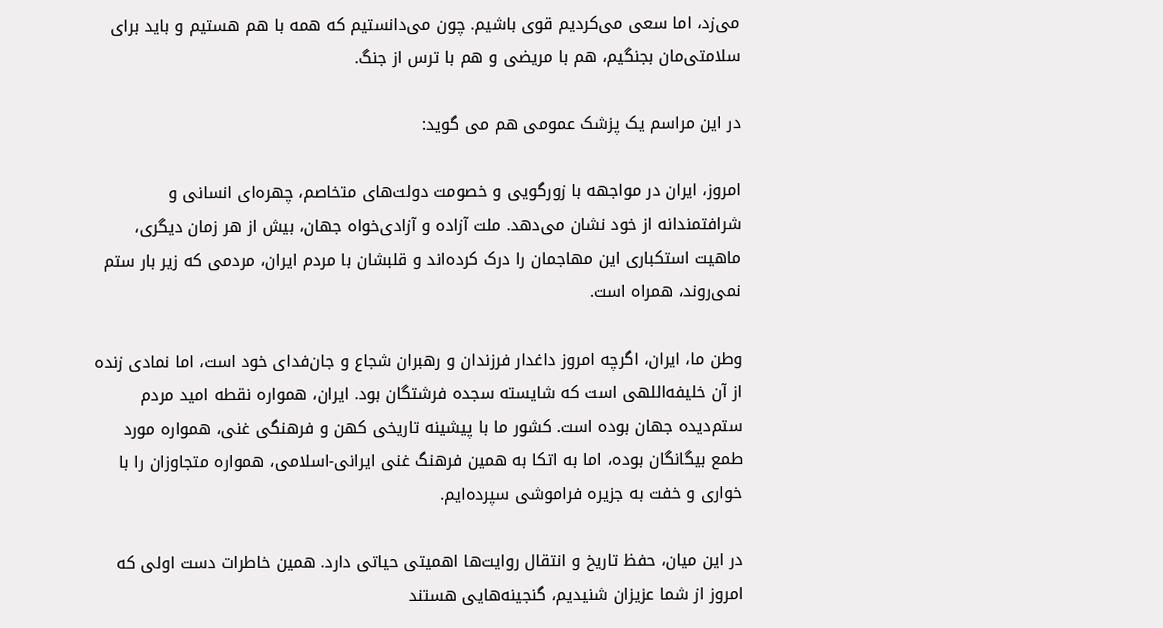می‌زد، اما سعی می‌کردیم قوی باشیم. چون می‌دانستیم که همه با هم هستیم و باید برای سلامتی‌مان بجنگیم، هم با مریضی و هم با ترس از جنگ.

در این مراسم یک پزشک عمومی هم می گوید:

امروز، ایران در مواجهه با زورگویی و خصومت دولت‌های متخاصم، چهره‌ای انسانی و شرافتمندانه از خود نشان می‌دهد. ملت آزاده و آزادی‌خواه جهان، بیش از هر زمان دیگری، ماهیت استکباری این مهاجمان را درک کرده‌اند و قلبشان با مردم ایران، مردمی که زیر بار ستم نمی‌روند، همراه است.

وطن ما، ایران، اگرچه امروز داغدار فرزندان و رهبران شجاع و جان‌فدای خود است، اما نمادی زنده از آن خلیفه‌اللهی است که شایسته سجده فرشتگان بود. ایران، همواره نقطه امید مردم ستم‌دیده جهان بوده است. کشور ما با پیشینه تاریخی کهن و فرهنگی غنی، همواره مورد طمع بیگانگان بوده، اما به اتکا به همین فرهنگ غنی ایرانی-اسلامی، همواره متجاوزان را با خواری و خفت به جزیره فراموشی سپرده‌ایم.

در این میان، حفظ تاریخ و انتقال روایت‌ها اهمیتی حیاتی دارد. همین خاطرات دست اولی که امروز از شما عزیزان شنیدیم، گنجینه‌هایی هستند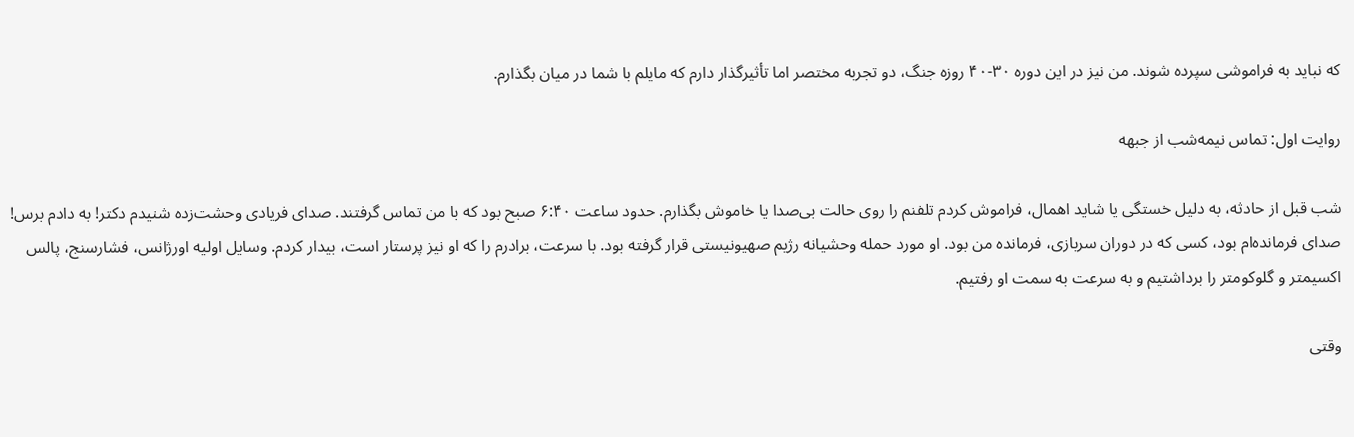که نباید به فراموشی سپرده شوند. من نیز در این دوره ۳۰-۴۰ روزه جنگ، دو تجربه مختصر اما تأثیرگذار دارم که مایلم با شما در میان بگذارم.

روایت اول: تماس نیمه‌شب از جبهه

شب قبل از حادثه، به دلیل خستگی یا شاید اهمال، فراموش کردم تلفنم را روی حالت بی‌صدا یا خاموش بگذارم. حدود ساعت ۶:۴۰ صبح بود که با من تماس گرفتند. صدای فریادی وحشت‌زده شنیدم دکتر! به دادم برس! صدای فرمانده‌ام بود، کسی که در دوران سربازی، فرمانده من بود. او مورد حمله وحشیانه رژیم صهیونیستی قرار گرفته بود. با سرعت، برادرم را که او نیز پرستار است، بیدار کردم. وسایل اولیه اورژانس، فشارسنج، پالس اکسیمتر و گلوکومتر را برداشتیم و به سرعت به سمت او رفتیم.

وقتی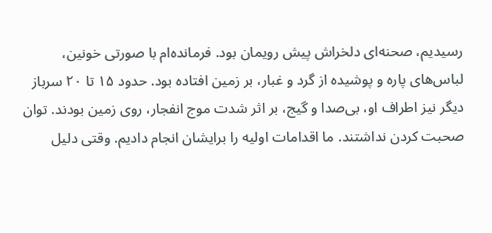رسیدیم، صحنه‌ای دلخراش پیش رویمان بود. فرمانده‌ام با صورتی خونین، لباس‌های پاره و پوشیده از گرد و غبار، بر زمین افتاده بود. حدود ۱۵ تا ۲۰ سرباز دیگر نیز اطراف او، بی‌صدا و گیج، بر اثر شدت موج انفجار، روی زمین بودند. توان صحبت کردن نداشتند. ما اقدامات اولیه را برایشان انجام دادیم. وقتی دلیل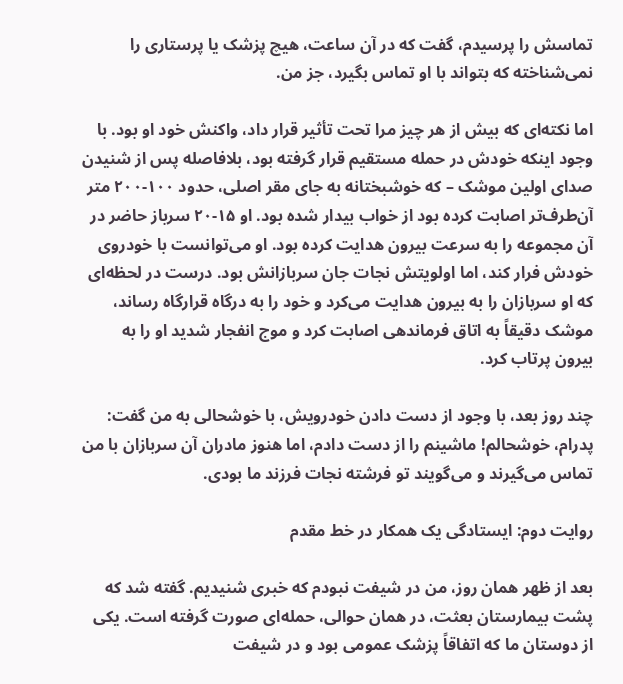تماسش را پرسیدم، گفت که در آن ساعت، هیچ پزشک یا پرستاری را نمی‌شناخته که بتواند با او تماس بگیرد، جز من.

اما نکته‌ای که بیش از هر چیز مرا تحت تأثیر قرار داد، واکنش خود او بود. با وجود اینکه خودش در حمله مستقیم قرار گرفته بود، بلافاصله پس از شنیدن صدای اولین موشک – که خوشبختانه به جای مقر اصلی، حدود ۱۰۰-۲۰۰ متر آن‌طرف‌تر اصابت کرده بود از خواب بیدار شده بود. او ۱۵-۲۰ سرباز حاضر در آن مجموعه را به سرعت بیرون هدایت کرده بود. او می‌توانست با خودروی خودش فرار کند، اما اولویتش نجات جان سربازانش بود. درست در لحظه‌ای که او سربازان را به بیرون هدایت می‌کرد و خود را به درگاه قرارگاه رساند، موشک دقیقاً به اتاق فرماندهی اصابت کرد و موج انفجار شدید او را به بیرون پرتاب کرد.

چند روز بعد، با وجود از دست دادن خودرویش، با خوشحالی به من گفت: پدرام، خوشحالم! ماشینم را از دست دادم، اما هنوز مادران آن سربازان با من تماس می‌گیرند و می‌گویند تو فرشته نجات فرزند ما بودی.

روایت دوم: ایستادگی یک همکار در خط مقدم

بعد از ظهر همان روز، من در شیفت نبودم که خبری شنیدیم. گفته شد که پشت بیمارستان بعثت، در همان حوالی، حمله‌ای صورت گرفته است. یکی از دوستان ما که اتفاقاً پزشک عمومی بود و در شیفت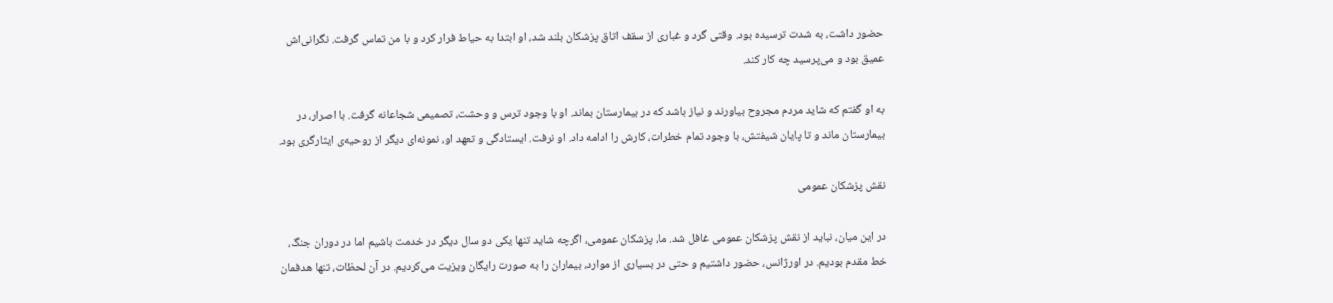حضور داشت، به شدت ترسیده بود. وقتی گرد و غباری از سقف اتاق پزشکان بلند شد، او ابتدا به حیاط فرار کرد و با من تماس گرفت. نگرانی‌اش عمیق بود و می‌پرسید چه کار کند.

به او گفتم که شاید مردم مجروح بیاورند و نیاز باشد که در بیمارستان بماند. او با وجود ترس و وحشت، تصمیمی شجاعانه گرفت. با اصرار، در بیمارستان ماند و تا پایان شیفتش، با وجود تمام خطرات، کارش را ادامه داد. او نرفت. ایستادگی و تعهد او، نمونه‌ای دیگر از روحیه‌ی ایثارگری بود.

نقش پزشکان عمومی

در این میان، نباید از نقش پزشکان عمومی غافل شد. ما، پزشکان عمومی، اگرچه شاید تنها یکی دو سال دیگر در خدمت باشیم اما در دوران جنگ، خط مقدم بودیم. در اورژانس، حضور داشتیم و حتی در بسیاری از موارد، بیماران را به صورت رایگان ویزیت می‌کردیم. در آن لحظات، تنها هدفمان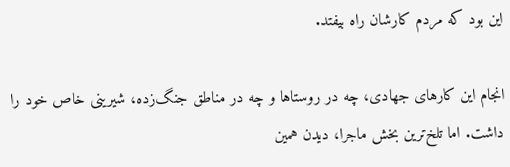این بود که مردم کارشان راه بیفتد.

انجام این کارهای جهادی، چه در روستاها و چه در مناطق جنگ‌زده، شیرینی خاص خود را داشت. اما تلخ‌ترین بخش ماجرا، دیدن همین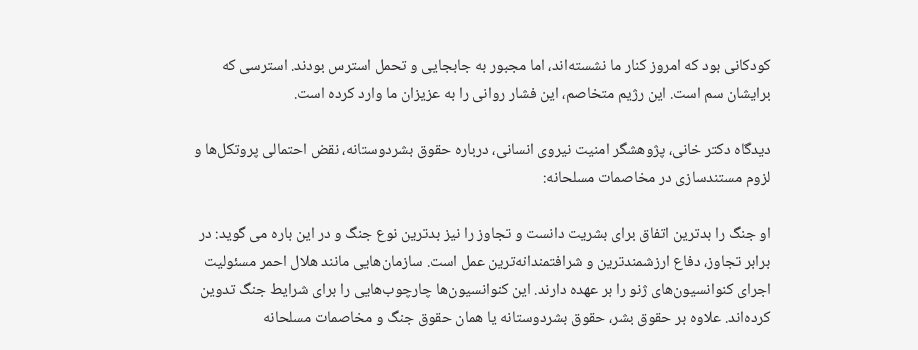کودکانی بود که امروز کنار ما نشسته‌اند، اما مجبور به جابجایی و تحمل استرس بودند. استرسی که برایشان سم است. این رژیم متخاصم، این فشار روانی را به عزیزان ما وارد کرده است.

دیدگاه دکتر خانی، پژوهشگر امنیت نیروی انسانی، درباره حقوق بشردوستانه، نقض احتمالی پروتکل‌ها و لزوم مستندسازی در مخاصمات مسلحانه:

او جنگ را بدترین اتفاق برای بشریت دانست و تجاوز را نیز بدترین نوع جنگ و در این باره می گوید: در برابر تجاوز، دفاع ارزشمندترین و شرافتمندانه‌ترین عمل است. سازمان‌هایی مانند هلال احمر مسئولیت اجرای کنوانسیون‌های ژنو را بر عهده دارند. این کنوانسیون‌ها چارچوب‌هایی را برای شرایط جنگ تدوین کرده‌اند. علاوه بر حقوق بشر، حقوق بشردوستانه یا همان حقوق جنگ و مخاصمات مسلحانه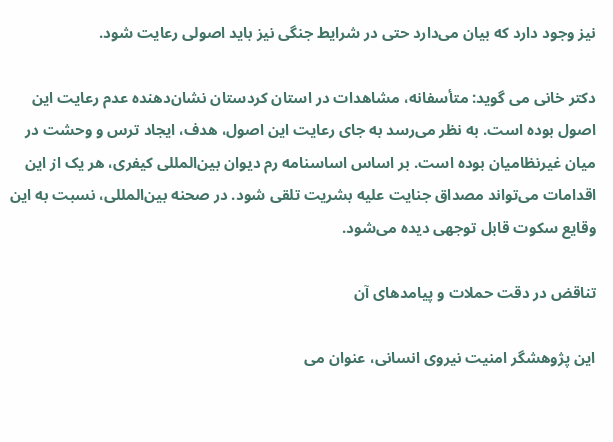نیز وجود دارد که بیان می‌دارد حتی در شرایط جنگی نیز باید اصولی رعایت شود.

دکتر خانی می گوید: متأسفانه، مشاهدات در استان کردستان نشان‌دهنده عدم رعایت این اصول بوده است. به نظر می‌رسد به جای رعایت این اصول، هدف، ایجاد ترس و وحشت در میان غیرنظامیان بوده است. بر اساس اساسنامه رم دیوان بین‌المللی کیفری، هر یک از این اقدامات می‌تواند مصداق جنایت علیه بشریت تلقی شود. در صحنه بین‌المللی، نسبت به این وقایع سکوت قابل توجهی دیده می‌شود.

تناقض در دقت حملات و پیامدهای آن

این پژوهشگر امنیت نیروی انسانی، عنوان می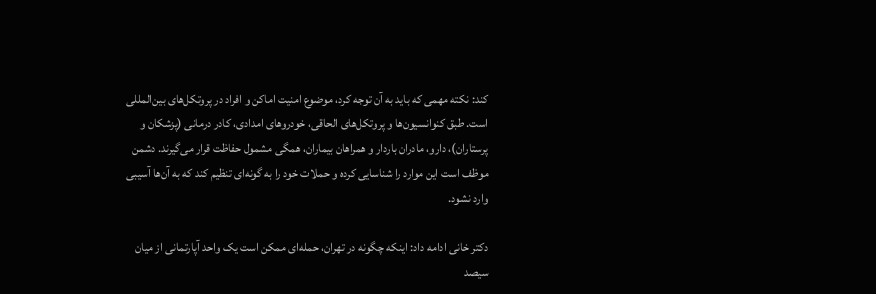کند: نکته مهمی که باید به آن توجه کرد، موضوع امنیت اماکن و افراد در پروتکل‌های بین‌المللی است. طبق کنوانسیون‌ها و پروتکل‌های الحاقی، خودروهای امدادی، کادر درمانی (پزشکان و پرستاران)، دارو، مادران باردار و همراهان بیماران، همگی مشمول حفاظت قرار می‌گیرند. دشمن موظف است این موارد را شناسایی کرده و حملات خود را به گونه‌ای تنظیم کند که به آن‌ها آسیبی وارد نشود.

دکتر خانی ادامه داد: اینکه چگونه در تهران، حمله‌ای ممکن است یک واحد آپارتمانی از میان سیصد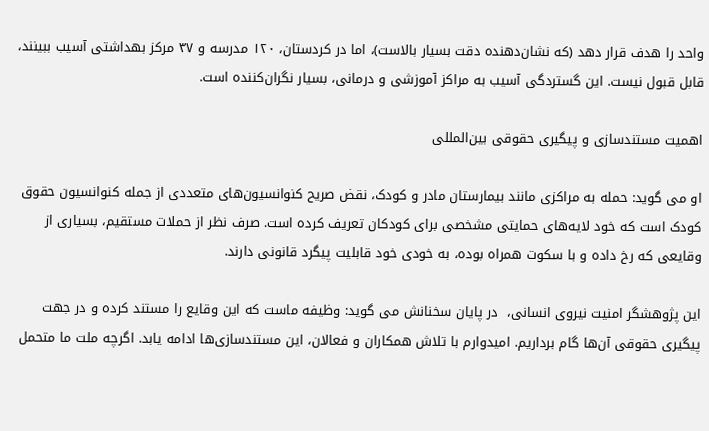واحد را هدف قرار دهد (که نشان‌دهنده دقت بسیار بالاست)، اما در کردستان، ۱۲۰ مدرسه و ۳۷ مرکز بهداشتی آسیب ببینند، قابل قبول نیست. این گستردگی آسیب به مراکز آموزشی و درمانی، بسیار نگران‌کننده است.

اهمیت مستندسازی و پیگیری حقوقی بین‌المللی

او می گوید: حمله به مراکزی مانند بیمارستان مادر و کودک، نقض صریح کنوانسیون‌های متعددی از جمله کنوانسیون حقوق کودک است که خود لایه‌های حمایتی مشخصی برای کودکان تعریف کرده است. صرف نظر از حملات مستقیم، بسیاری از وقایعی که رخ داده و با سکوت همراه بوده، به خودی خود قابلیت پیگرد قانونی دارند.

این پژوهشگر امنیت نیروی انسانی،  در پایان سخنانش می گوید: وظیفه ماست که این وقایع را مستند کرده و در جهت پیگیری حقوقی آن‌ها گام برداریم. امیدوارم با تلاش همکاران و فعالان، این مستندسازی‌ها ادامه یابد. اگرچه ملت ما متحمل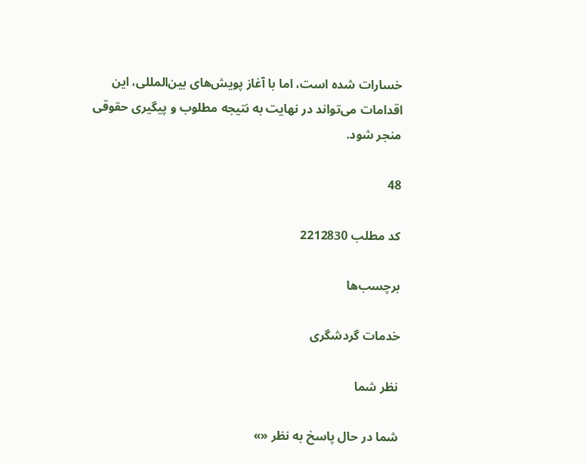خسارات شده است، اما با آغاز پویش‌های بین‌المللی، این اقدامات می‌تواند در نهایت به نتیجه مطلوب و پیگیری حقوقی منجر شود.

48

کد مطلب 2212830

برچسب‌ها

خدمات گردشگری

نظر شما

شما در حال پاسخ به نظر «»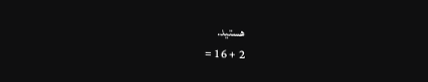هستید.
2 + 16 =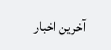آخرین اخبار